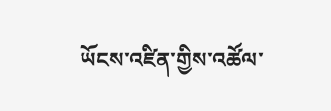ཡོངས་འཛིན་གྱིས་འཚོལ་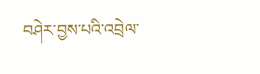བཤེར་བྱས་པའི་འབྲེལ་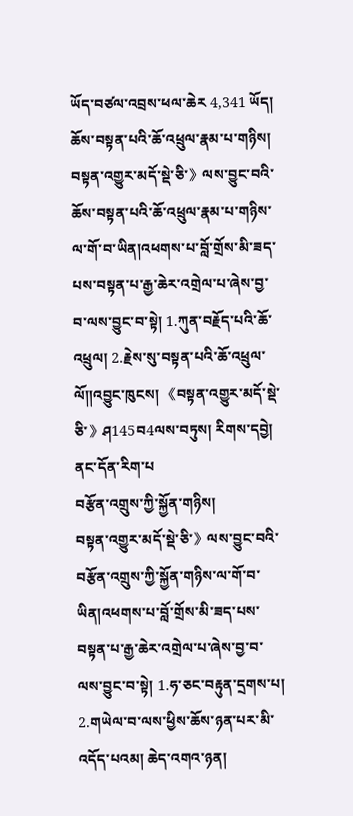ཡོད་བཙལ་འབྲས་ཕལ་ཆེར 4,341 ཡོད།
ཆོས་བསྟན་པའི་ཆོ་འཕྲུལ་རྣམ་པ་གཉིས།
བསྟན་འགྱུར་མདོ་སྡེ་ཅི་》ལས་བྱུང་བའི་ཆོས་བསྟན་པའི་ཆོ་འཕྲུལ་རྣམ་པ་གཉིས་ལ་གོ་བ་ཡིན།འཕགས་པ་བློ་གྲོས་མི་ཟད་པས་བསྟན་པ་རྒྱ་ཆེར་འགྲེལ་པ་ཞེས་བྱ་བ་ལས་བྱུང་བ་སྟེ། 1.ཀུན་བརྗོད་པའི་ཆོ་འཕྲུལ། 2.རྗེས་སུ་བསྟན་པའི་ཆོ་འཕྲུལ་ལོ༎འབྱུང་ཁུངས། 《བསྟན་འགྱུར་མདོ་སྡེ་ཅི་》ཤ145བ4ལས་བཏུས། རིགས་དབྱེ། ནང་དོན་རིག་པ
བརྩོན་འགྲུས་ཀྱི་སྐྱོན་གཉིས།
བསྟན་འགྱུར་མདོ་སྡེ་ཅི་》ལས་བྱུང་བའི་བརྩོན་འགྲུས་ཀྱི་སྐྱོན་གཉིས་ལ་གོ་བ་ཡིན།འཕགས་པ་བློ་གྲོས་མི་ཟད་པས་བསྟན་པ་རྒྱ་ཆེར་འགྲེལ་པ་ཞེས་བྱ་བ་ལས་བྱུང་བ་སྟེ། 1.ཧ་ཅང་བརྟུན་དྲགས་པ། 2.གཡེལ་བ་ལས་ཕྱིས་ཆོས་ཉན་པར་མི་འདོད་པའམ། ཆེད་འགའ་ཉན།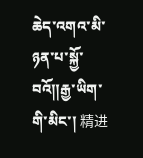ཆེད་འགའ་མི་ཉན་པ་སྐྱོ་བའོ༎རྒྱ་ཡིག་གི་མིང་། 精进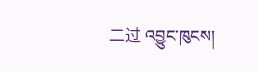二过 འབྱུང་ཁུངས།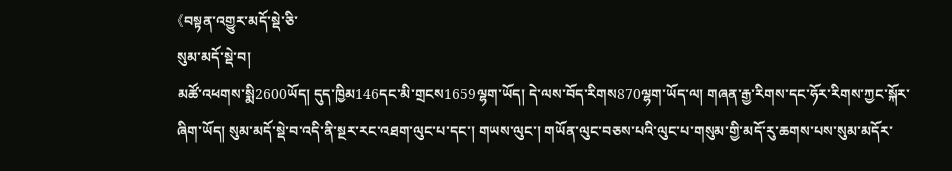《བསྟན་འགྱུར་མདོ་སྡེ་ཅི་
སུམ་མདོ་སྡེ་བ།
མཚོ་འཕགས་སྨི2600ཡོད། དུད་ཁྱིམ146དང་མི་གྲངས1659ལྷག་ཡོད། དེ་ལས་བོད་རིགས870ལྷག་ཡོད་ལ། གཞན་རྒྱ་རིགས་དང་ཧོར་རིགས་ཀྱང་སྐོར་ཞིག་ཡོད། སུམ་མདོ་སྡེ་བ་འདི་ནི་སྔར་རང་འཐག་ལུང་པ་དང་། གཡས་ལུང་། གཡོན་ལུང་བཅས་པའི་ལུང་པ་གསུམ་གྱི་མདོ་རུ་ཆགས་པས་སུམ་མདོར་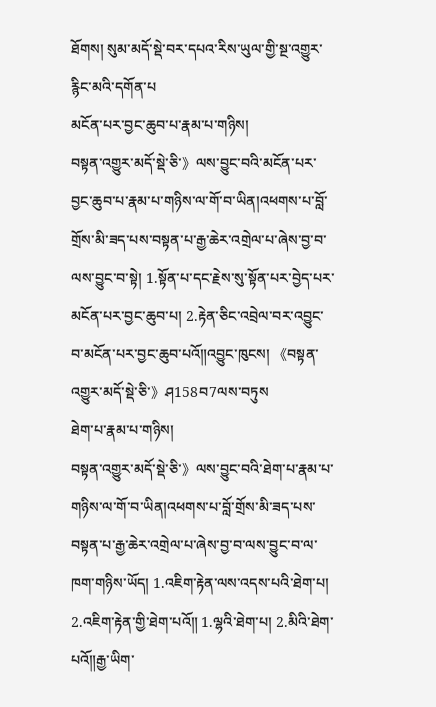ཐོགས། སུམ་མདོ་སྡེ་བར་དཔའ་རིས་ཡུལ་གྱི་སྔ་འགྱུར་རྙིང་མའི་དགོན་པ
མངོན་པར་བྱང་ཆུབ་པ་རྣམ་པ་གཉིས།
བསྟན་འགྱུར་མདོ་སྡེ་ཅི་》ལས་བྱུང་བའི་མངོན་པར་བྱང་ཆུབ་པ་རྣམ་པ་གཉིས་ལ་གོ་བ་ཡིན།འཕགས་པ་བློ་གྲོས་མི་ཟད་པས་བསྟན་པ་རྒྱ་ཆེར་འགྲེལ་པ་ཞེས་བྱ་བ་ལས་བྱུང་བ་སྟེ། 1.སྟོན་པ་དང་རྗེས་སུ་སྟོན་པར་བྱེད་པར་མངོན་པར་བྱང་ཆུབ་པ། 2.རྟེན་ཅིང་འབྲེལ་བར་འབྱུང་བ་མངོན་པར་བྱང་ཆུབ་པའོ༎འབྱུང་ཁུངས། 《བསྟན་འགྱུར་མདོ་སྡེ་ཅི་》ཤ158བ7ལས་བཏུས
ཐེག་པ་རྣམ་པ་གཉིས།
བསྟན་འགྱུར་མདོ་སྡེ་ཅི་》ལས་བྱུང་བའི་ཐེག་པ་རྣམ་པ་གཉིས་ལ་གོ་བ་ཡིན།འཕགས་པ་བློ་གྲོས་མི་ཟད་པས་བསྟན་པ་རྒྱ་ཆེར་འགྲེལ་པ་ཞེས་བྱ་བ་ལས་བྱུང་བ་ལ་ཁག་གཉིས་ཡོད། 1.འཇིག་རྟེན་ལས་འདས་པའི་ཐེག་པ། 2.འཇིག་རྟེན་གྱི་ཐེག་པའོ༎ 1.ལྷའི་ཐེག་པ། 2.མིའི་ཐེག་པའོ༎རྒྱ་ཡིག་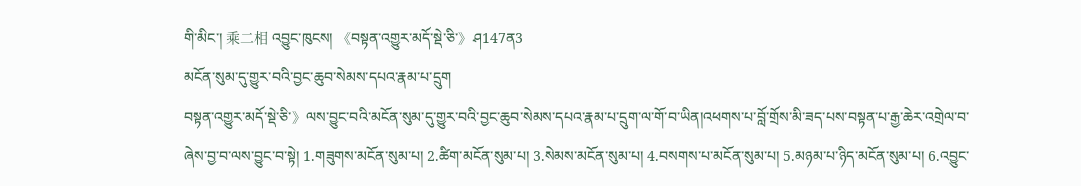གི་མིང་། 乘二相 འབྱུང་ཁུངས། 《བསྟན་འགྱུར་མདོ་སྡེ་ཅི་》ཤ147ན3
མངོན་སུམ་དུ་གྱུར་བའི་བྱང་ཆུབ་སེམས་དཔའ་རྣམ་པ་དྲུག
བསྟན་འགྱུར་མདོ་སྡེ་ཅི་》ལས་བྱུང་བའི་མངོན་སུམ་དུ་གྱུར་བའི་བྱང་ཆུབ་སེམས་དཔའ་རྣམ་པ་དྲུག་ལ་གོ་བ་ཡིན།འཕགས་པ་བློ་གྲོས་མི་ཟད་པས་བསྟན་པ་རྒྱ་ཆེར་འགྲེལ་བ་ཞེས་བྱ་བ་ལས་བྱུང་བ་སྟེ། 1.གཟུགས་མངོན་སུམ་པ། 2.ཚིག་མངོན་སུམ་པ། 3.སེམས་མངོན་སུམ་པ། 4.བསགས་པ་མངོན་སུམ་པ། 5.མཉམ་པ་ཉིད་མངོན་སུམ་པ། 6.འབྱུང་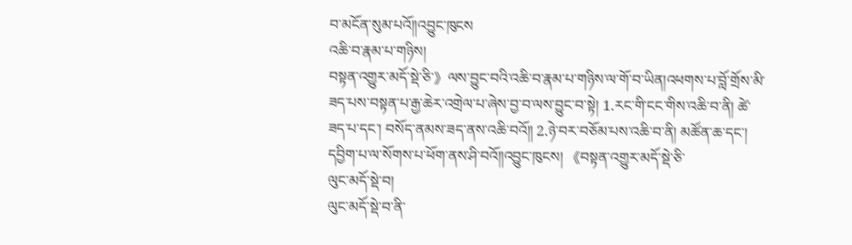བ་མངོན་སུམ་པའོ༎འབྱུང་ཁུངས
འཆི་བ་རྣམ་པ་གཉིས།
བསྟན་འགྱུར་མདོ་སྡེ་ཅི་》ལས་བྱུང་བའི་འཆི་བ་རྣམ་པ་གཉིས་ལ་གོ་བ་ཡིན།འཕགས་པ་བློ་གྲོས་མི་ཟད་པས་བསྟན་པ་རྒྱ་ཆེར་འགྲེལ་པ་ཞེས་བྱ་བ་ལས་བྱུང་བ་སྟེ། 1.རང་གི་ངང་གིས་འཆི་བ་ནི། ཚེ་ཟད་པ་དང་། བསོད་ནམས་ཟད་ནས་འཆི་བའོ༎ 2.ཉེ་བར་བཅོམ་པས་འཆི་བ་ནི། མཚོན་ཆ་དང་། དབྱིག་པ་ལ་སོགས་པ་ཕོག་ནས་ཤི་བའོ༎འབྱུང་ཁུངས། 《བསྟན་འགྱུར་མདོ་སྡེ་ཅི་
ལུང་མདོ་སྡེ་བ།
ལུང་མདོ་སྡེ་བ་ནི་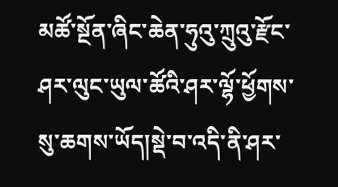མཚོ་སྔོན་ཞིང་ཆེན་ཧུའུ་ཀྲུའུ་རྫོང་ཤར་ལུང་ཡུལ་ཚོའི་ཤར་ལྷོ་ཕྱོགས་སུ་ཆགས་ཡོད།སྡེ་བ་འདི་ནི་ཤར་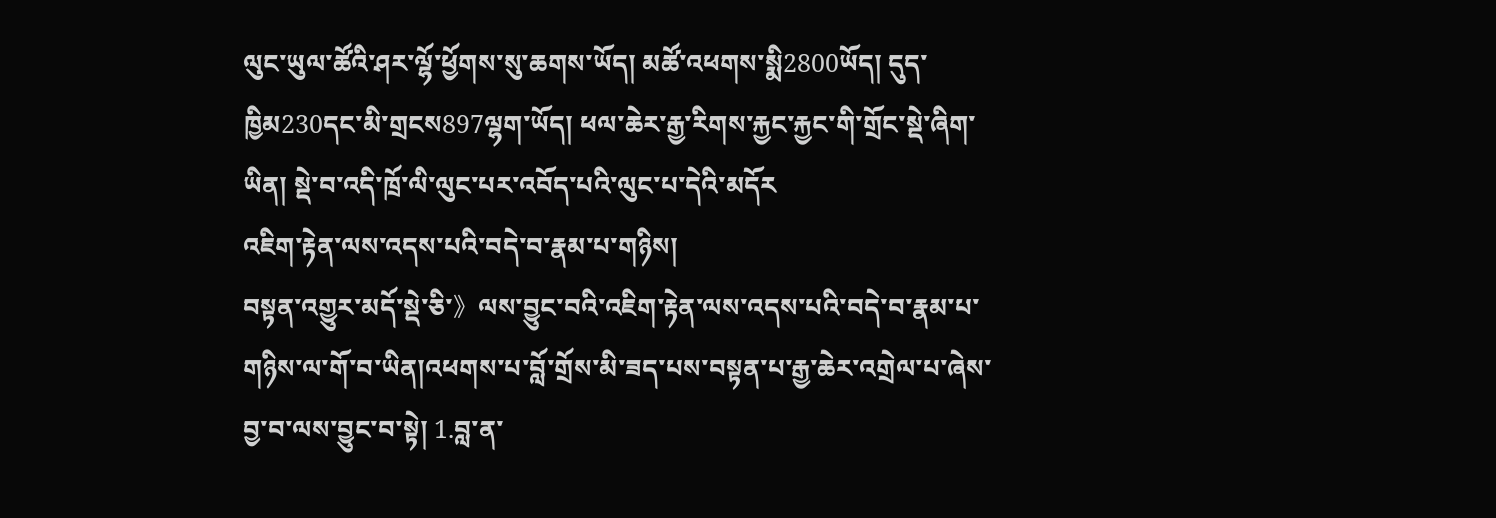ལུང་ཡུལ་ཚོའི་ཤར་ལྷོ་ཕྱོགས་སུ་ཆགས་ཡོད། མཚོ་འཕགས་སྨི2800ཡོད། དུད་ཁྱིམ230དང་མི་གྲངས897ལྷག་ཡོད། ཕལ་ཆེར་རྒྱ་རིགས་རྐྱང་རྐྱང་གི་གྲོང་སྡེ་ཞིག་ཡིན། སྡེ་བ་འདི་ཁྲོ་ལི་ལུང་པར་འབོད་པའི་ལུང་པ་དེའི་མདོར
འཇིག་རྟེན་ལས་འདས་པའི་བདེ་བ་རྣམ་པ་གཉིས།
བསྟན་འགྱུར་མདོ་སྡེ་ཅི་》ལས་བྱུང་བའི་འཇིག་རྟེན་ལས་འདས་པའི་བདེ་བ་རྣམ་པ་གཉིས་ལ་གོ་བ་ཡིན།འཕགས་པ་བློ་གྲོས་མི་ཟད་པས་བསྟན་པ་རྒྱ་ཆེར་འགྲེལ་པ་ཞེས་བྱ་བ་ལས་བྱུང་བ་སྟེ། 1.བླ་ན་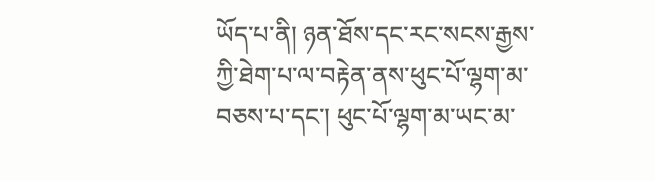ཡོད་པ་ནི། ཉན་ཐོས་དང་རང་སངས་རྒྱས་ཀྱི་ཐེག་པ་ལ་བརྟེན་ནས་ཕུང་པོ་ལྷག་མ་བཅས་པ་དང་། ཕུང་པོ་ལྷག་མ་ཡང་མ་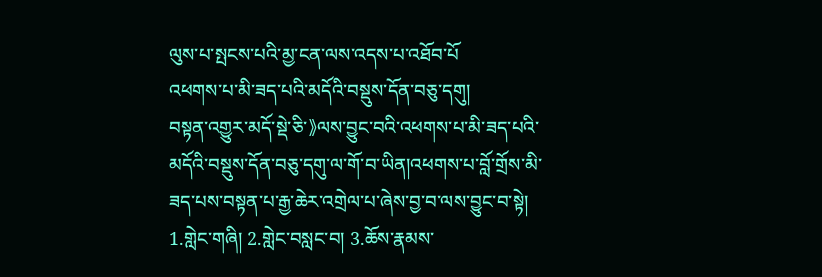ལུས་པ་སྤངས་པའི་མྱ་ངན་ལས་འདས་པ་འཐོབ་པོ
འཕགས་པ་མི་ཟད་པའི་མདོའི་བསྡུས་དོན་བཅུ་དགུ།
བསྟན་འགྱུར་མདོ་སྡེ་ཅི་》ལས་བྱུང་བའི་འཕགས་པ་མི་ཟད་པའི་མདོའི་བསྡུས་དོན་བཅུ་དགུ་ལ་གོ་བ་ཡིན།འཕགས་པ་བློ་གྲོས་མི་ཟད་པས་བསྟན་པ་རྒྱ་ཆེར་འགྲེལ་པ་ཞེས་བྱ་བ་ལས་བྱུང་བ་སྟེ། 1.གླེང་གཞི། 2.གླེང་བསླང་བ། 3.ཆོས་རྣམས་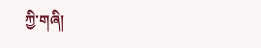ཀྱི་གཞི།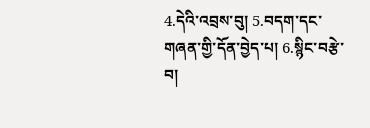4.དེའི་འབྲས་བུ། 5.བདག་དང་གཞན་གྱི་དོན་བྱེད་པ། 6.སྙིང་བརྩེ་བ།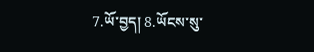7.ཡོ་བྱད། 8.ཡོངས་སུ་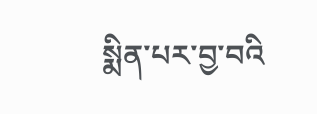སྨིན་པར་བྱ་བའི